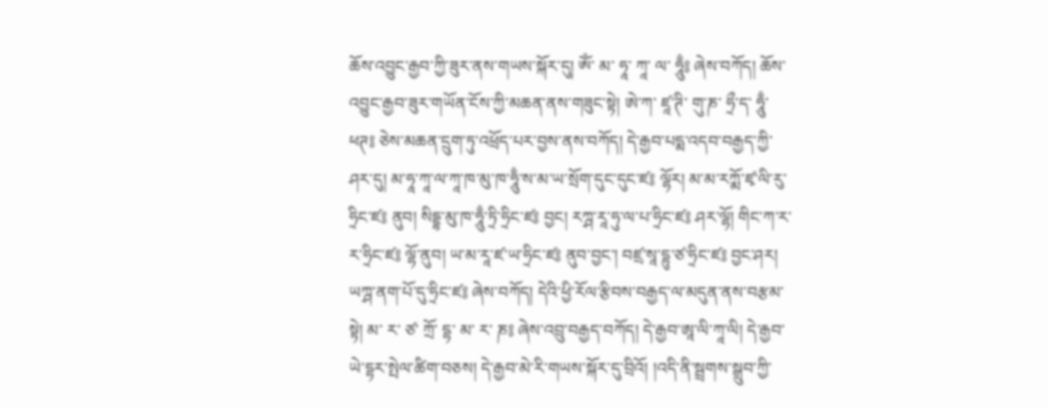ཆོས་འབྱུང་རྒྱབ་ཀྱི་ཟུར་ནས་གཡས་སྐོར་དུ། ཨོཾ་ མ་ ཧཱ་ ཀཱ་ ལ་ ཧཱུྃ༔ ཞེས་བཀོད། ཆོས་འབྱུང་རྒྱབ་ཟུར་གཡོན་ངོས་ཀྱི་མཆན་ནས་གཟུང་སྟེ། ཨེ་ཀ་ ཛཱ་ཊི་ གུ་ཎ་ ཧྲྀ་ད་ ཧཱུྃ་ ཕཊ༔ ཅེས་མཆན་དྲུག་ཏུ་འཕྲོད་པར་བྱས་ནས་བཀོད། དེ་རྒྱབ་པདྨ་འདབ་བརྒྱད་ཀྱི་ཤར་དུ། མ་ཧཱ་ཀཱ་ལ་ཀཱ་ཁ་མུ་ཁ་ཧཱུྃ་ས་མ་ཡ་སྲོག་དུང་དུང་ཛ༔ ལྷོར། མ་མ་རཀྨོ་ཛྭ་ལི་རུ་ཧྲིང་ཛ༔ ནུབ། སིདྡྷ་མུ་ཁ་ཧཱུྃ་ཏྲི་ཧྲིང་ཛ༔ བྱང། རཀྴ་རཱ་ཧུ་ལ་པ་ཧྲིང་ཛ༔ ཤར་ལྷོ། གིང་ཀ་ར་ར་ཧྲིང་ཛ༔ ལྷོ་ནུབ། ཡ་མ་རཱ་ཛ་ཡ་ཧྲིང་ཛ༔ ནུབ་བྱང་། བཛྲ་སཱ་དྷུ་ཙ་ཧྲིང་ཛ༔ བྱང་ཤར། ཡཀྴ་ནག་པོ་དུ་ཧྲིང་ཛ༔ ཞེས་བཀོད། དེའི་ཕྱི་རོལ་རྩིབས་བརྒྱད་ལ་མདུན་ནས་བརྩམ་སྟེ། མ་ ར་ ཙ་ ཀྲོ་ དྷ་ མ་ ར་ ཎ༔ ཞེས་འབྲུ་བརྒྱད་བཀོད། དེ་རྒྱབ་ཨཱ་ལི་ཀཱ་ལི། དེ་རྒྱབ་ཡེ་དྷར་སྤེལ་ཚིག་བཅས། དེ་རྒྱབ་མེ་རི་གཡས་སྐོར་དུ་བྲིའོ། །འདི་ནི་སྦྲགས་སྒྲུབ་ཀྱི་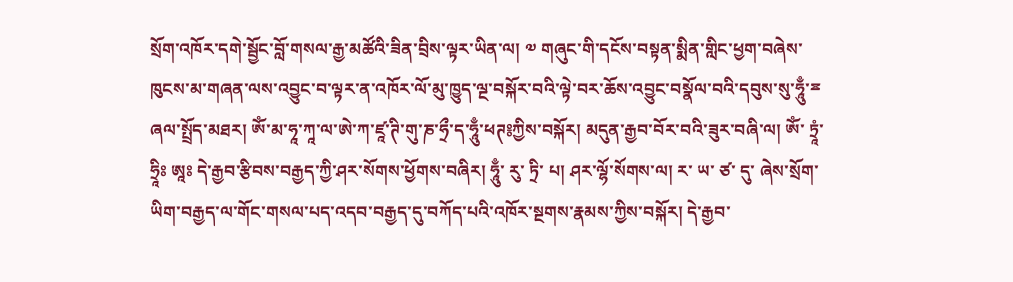སྲོག་འཁོར་དགེ་སྦྱོང་བློ་གསལ་རྒྱ་མཚོའི་ཟིན་བྲིས་ལྟར་ཡིན་ལ། ༧ གཞུང་གི་དངོས་བསྟན་སྨིན་གླིང་ཕྱག་བཞེས་ཁུངས་མ་གཞན་ལས་འབྱུང་བ་ལྟར་ན་འཁོར་ལོ་མུ་ཁྱུད་ལྔ་བསྐོར་བའི་ལྟེ་བར་ཆོས་འབྱུང་བསྣོལ་བའི་དབུས་སུ་ཧཱུྃ་ྈ ཞལ་སྤྲོད་མཐར། ཨོཾ་མ་ཧཱ་ཀཱ་ལ་ཨེ་ཀ་ཛཱ་ཊི་གུ་ཎ་ཧྲྀ་ད་ཧཱུྃ་ཕཊ༔ཀྱིས་བསྐོར། མདུན་རྒྱབ་བོར་བའི་ཟུར་བཞི་ལ། ཨོཾ་ ཏྲཱཾ་ ཧྲཱིཿ ཨཱཿ དེ་རྒྱབ་རྩིབས་བརྒྱད་ཀྱི་ཤར་སོགས་ཕྱོགས་བཞིར། ཧཱུྃ་ རུ་ ཏྲི་ པ། ཤར་ལྷོ་སོགས་ལ། ར་ ཡ་ ཙ་ དུ་ ཞེས་སྲོག་ཡིག་བརྒྱད་ལ་གོང་གསལ་པད་འདབ་བརྒྱད་དུ་བཀོད་པའི་འཁོར་སྔགས་རྣམས་ཀྱིས་བསྐོར། དེ་རྒྱབ་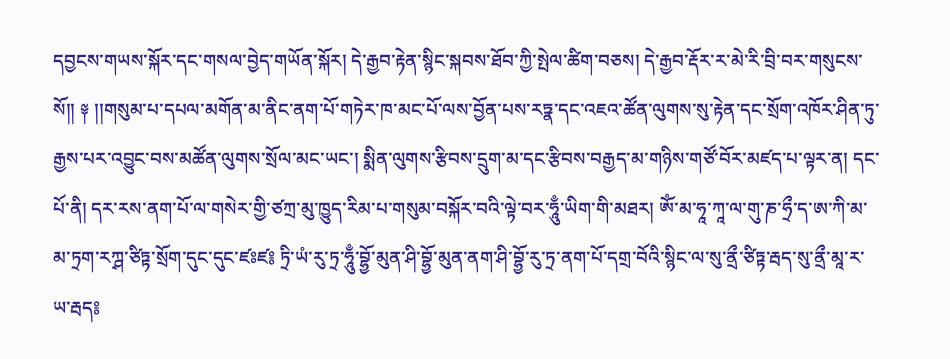དབྱངས་གཡས་སྐོར་དང་གསལ་བྱེད་གཡོན་སྐོར། དེ་རྒྱབ་རྟེན་སྙིང་སྐབས་ཐོབ་ཀྱི་སྤེལ་ཚིག་བཅས། དེ་རྒྱབ་རྡོར་ར་མེ་རི་བྲི་བར་གསུངས་སོ།། ༈ །།གསུམ་པ་དཔལ་མགོན་མ་ནིང་ནག་པོ་གཏེར་ཁ་མང་པོ་ལས་བྱོན་པས་རཏྣ་དང་འཇའ་ཚོན་ལུགས་སུ་རྟེན་དང་སྲོག་འཁོར་ཤིན་ཏུ་རྒྱས་པར་འབྱུང་བས་མཚོན་ལུགས་སྲོལ་མང་ཡང་། སྨིན་ལུགས་རྩིབས་དྲུག་མ་དང་རྩིབས་བརྒྱད་མ་གཉིས་གཙོ་བོར་མཛད་པ་ལྟར་ན། དང་པོ་ནི། དར་རས་ནག་པོ་ལ་གསེར་གྱི་ཙཀྲ་མུ་ཁྱུད་རིམ་པ་གསུམ་བསྐོར་བའི་ལྟེ་བར་ཧཱུྃ་ཡིག་གི་མཐར། ཨོཾ་མ་ཧཱ་ཀཱ་ལ་གུ་ཎ་ཧྲྀ་ད་ཨ་ཀི་མ་མ་ཏྲག་རཀྴ་ཙིཏྟ་སྲོག་དུང་དུང་ཛཿཛ༔ ཏྲི་ཡཾ་རུ་ཏྲ་ཧཱུྃ་བྷྱོ་མུན་ཤི་བྷྱོ་མུན་ནག་ཤི་བྷྱོ་རུ་ཏྲ་ནག་པོ་དགྲ་བོའི་སྙིང་ལ་སུ་ནྲྀ་ཙིཏྟ་རྦད་སུ་ནྲྀ་མཱ་ར་ཡ་རྦད༔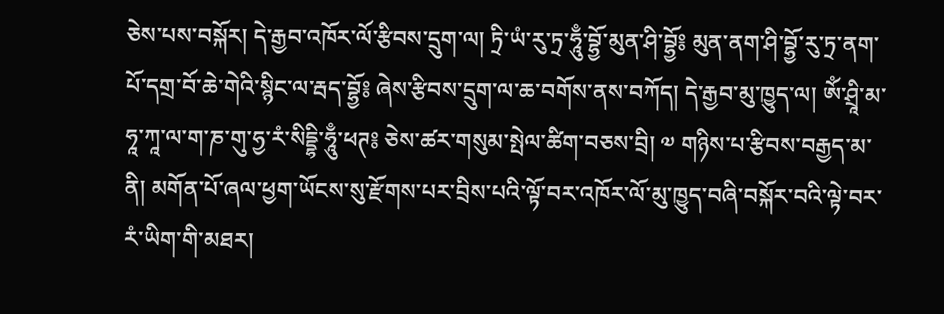ཅེས་པས་བསྐོར། དེ་རྒྱབ་འཁོར་ལོ་རྩིབས་དྲུག་ལ། ཏྲི་ཡཾ་རུ་ཏྲ་ཧཱུྃ་བྷྱོ་མུན་ཤི་བྷྱོ༔ མུན་ནག་ཤི་བྷྱོ་རུ་ཏྲ་ནག་པོ་དགྲ་བོ་ཆེ་གེའི་སྙིང་ལ་རྦད་བྷྱོ༔ ཞེས་རྩིབས་དྲུག་ལ་ཆ་བགོས་ནས་བཀོད། དེ་རྒྱབ་མུ་ཁྱུད་ལ། ཨོཾ་ཤྲཱི་མ་ཧཱ་ཀཱ་ལ་ག་ཎ་གུ་ཧྱ་རཾ་སིདྡྷི་ཧཱུྃ་ཕཊ༔ ཅེས་ཚར་གསུམ་སྤེལ་ཚིག་བཅས་བྲི། ༧ གཉིས་པ་རྩིབས་བརྒྱད་མ་ནི། མགོན་པོ་ཞལ་ཕྱག་ཡོངས་སུ་རྫོགས་པར་བྲིས་པའི་ལྟོ་བར་འཁོར་ལོ་མུ་ཁྱུད་བཞི་བསྐོར་བའི་ལྟེ་བར་རཾ་ཡིག་གི་མཐར།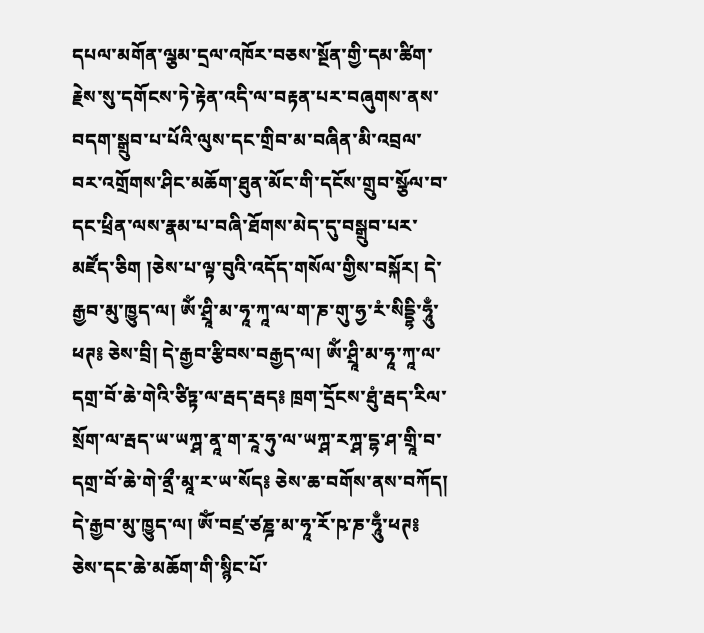དཔལ་མགོན་ལྕམ་དྲལ་འཁོར་བཅས་སྔོན་གྱི་དམ་ཚིག་རྗེས་སུ་དགོངས་ཏེ་རྟེན་འདི་ལ་བརྟན་པར་བཞུགས་ནས་བདག་སྒྲུབ་པ་པོའི་ལུས་དང་གྲིབ་མ་བཞིན་མི་འབྲལ་བར་འགྲོགས་ཤིང་མཆོག་ཐུན་མོང་གི་དངོས་གྲུབ་སྩོལ་བ་དང་ཕྲིན་ལས་རྣམ་པ་བཞི་ཐོགས་མེད་དུ་བསྒྲུབ་པར་མཛོད་ཅིག །ཅེས་པ་ལྟ་བུའི་འདོད་གསོལ་གྱིས་བསྐོར། དེ་རྒྱབ་མུ་ཁྱུད་ལ། ཨོཾ་ཤྲཱི་མ་ཧཱ་ཀཱ་ལ་ག་ཎ་གུ་ཧྱ་རཾ་སིདྡྷི་ཧཱུྃ་ཕཊ༔ ཅེས་བྲི། དེ་རྒྱབ་རྩིབས་བརྒྱད་ལ། ཨོཾ་ཤྲཱི་མ་ཧཱ་ཀཱ་ལ་དགྲ་བོ་ཆེ་གེའི་ཙིཏྟ་ལ་རྦད་རྦད༔ ཁྲག་དྲོངས་ཐུཾ་རྦད་རིལ་སྲོག་ལ་རྦད་ཡ་ཡཀྴ་ནཱ་ག་རཱ་ཧུ་ལ་ཡཀྴ་རཀྴ་དྷ་ཤ་གྲཱི་བ་དགྲ་བོ་ཆེ་གེ་ནྲྀ་མཱ་ར་ཡ་སོད༔ ཅེས་ཆ་བགོས་ནས་བཀོད། དེ་རྒྱབ་མུ་ཁྱུད་ལ། ཨོཾ་བཛྲ་ཙཎྜ་མ་ཧཱ་རོ་ཥ་ཎ་ཧཱུྃ་ཕཊ༔ ཅེས་དང་ཆེ་མཆོག་གི་སྙིང་པོ་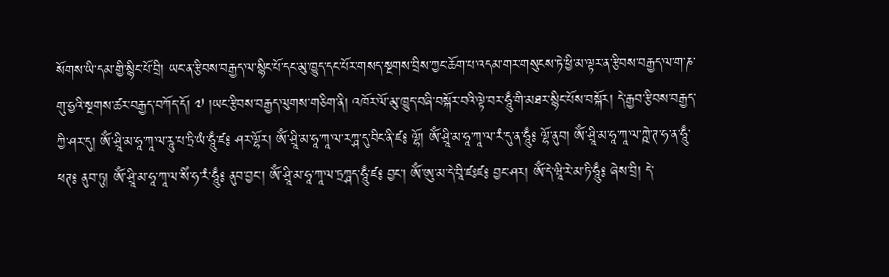སོགས་ཡི་དམ་གྱི་སྙིང་པོ་བྲི། ཡང་ན་རྩིབས་བརྒྱད་ལ་སྙིང་པོ་དང་མུ་ཁྱུད་དང་པོར་གསད་སྔགས་བྲིས་ཀྱང་ཆོག་པ་འདམ་གར་གསུངས་ཏེ་ཕྱི་མ་ལྟར་ན་རྩིབས་བརྒྱད་ལ་ག་ཎ་གུ་ཧྱའི་སྔགས་ཚར་བརྒྱད་བཀོད་དོ། ༧ །ཡང་རྩིབས་བརྒྱད་ལུགས་གཅིག་ནི། འཁོར་ལོ་མུ་ཁྱུད་བཞི་བསྐོར་བའི་ལྟེ་བར་ཧཱུྃ་གི་མཐར་སྙིང་པོས་བསྐོར། དེ་རྒྱབ་རྩིབས་བརྒྱད་ཀྱི་ཤར་དུ། ཨོཾ་ཤྲཱི་མ་ཧཱ་ཀཱ་ལ་རཱུ་པ་ཏྲི་ཡཾ་ཧཱུྃ་ཛ༔ ཤར་ལྷོར། ཨོཾ་ཤྲཱི་མ་ཧཱ་ཀཱ་ལ་རཀྴ་དུ་བིང་ནི་ཛ༔ ལྷོ། ཨོཾ་ཤྲཱི་མ་ཧཱ་ཀཱ་ལ་རཾ་དུ་ན་ཧཱུྃ༔ ལྷོ་ནུབ། ཨོཾ་ཤྲཱི་མ་ཧཱ་ཀཱ་ལ་ཀྵེ་ཊ་ཧ་ན་ཧཱུྃ་ཕཊ༔ ནུབ་ཏུ། ཨོཾ་ཤྲཱི་མ་ཧཱ་ཀཱ་ལ་སིཾ་ཧ་རཾ་ཧཱུྃ༔ ནུབ་བྱང་། ཨོཾ་ཤྲཱི་མ་ཧཱ་ཀཱ་ལ་ཏྲཀྴད་ཧཱུྃ་ཛ༔ བྱང་། ཨོཾ་ཨུ་མ་དེ་བཱི་ཛཿཛ༔ བྱང་ཤར། ཨོཾ་དེ་ཝཱི་རེ་མ་ཏི་ཧཱུྃ༔ ཞེས་བྲི། དེ་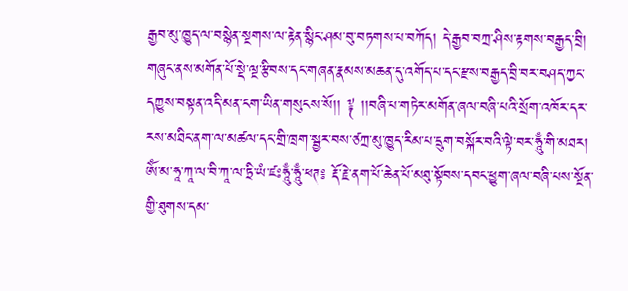རྒྱབ་མུ་ཁྱུད་ལ་བསྙེན་སྔགས་ལ་རྟེན་སྙིང་ཤམ་བུ་བཏགས་པ་བཀོད། དེ་རྒྱབ་བཀྲ་ཤིས་རྟགས་བརྒྱད་བྲི། གཞུང་ནས་མགོན་པོ་སྡེ་ལྔ་རྩིབས་དང་གཞན་རྣམས་མཆན་དུ་འགོད་པ་དང་རྫས་བརྒྱད་བྲི་བར་བཤད་ཀྱང་དཀྱུས་བསྟན་འདི་མན་ངག་ཡིན་གསུངས་སོ།། ༈ །།བཞི་པ་གཏེར་མགོན་ཞལ་བཞི་པའི་སྲོག་འཁོར་དར་རས་མཐིང་ནག་ལ་མཚལ་དང་གྲི་ཁྲག་སྦྱར་བས་ཙཀྲ་མུ་ཁྱུད་རིམ་པ་དྲུག་བསྐོར་བའི་ལྟེ་བར་ཧཱུྃ་གི་མཐར། ཨོཾ་མ་ཧཱ་ཀཱ་ལ་བི་ཀཱ་ལ་ཏྲི་ཡཾ་ཛཿཧཱུྃ་ཧཱུྃ་ཕཊ༔ རྡོ་རྗེ་ནག་པོ་ཆེན་པོ་མཐུ་སྟོབས་དབང་ཕྱུག་ཞལ་བཞི་པས་སྔོན་གྱི་ཐུགས་དམ་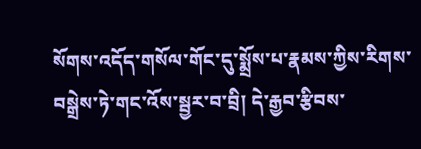སོགས་འདོད་གསོལ་གོང་དུ་སྨྲོས་པ་རྣམས་ཀྱིས་རིགས་བསྒྲེས་ཏེ་གང་འོས་སྦྱར་བ་བྲི། དེ་རྒྱབ་རྩིབས་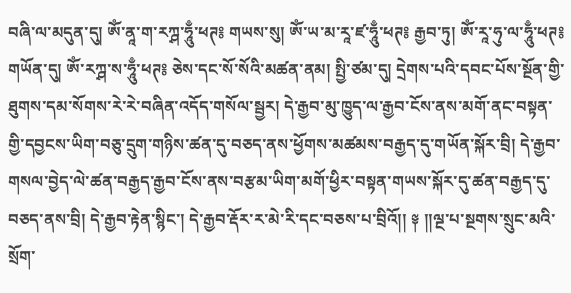བཞི་ལ་མདུན་དུ། ཨོཾ་ནཱ་ག་རཀྴ་ཧཱུྃ་ཕཊ༔ གཡས་སུ། ཨོཾ་ཡ་མ་རཱ་ཛ་ཧཱུྃ་ཕཊ༔ རྒྱབ་ཏུ། ཨོཾ་རཱ་ཧུ་ལ་ཧཱུྃ་ཕཊ༔ གཡོན་དུ། ཨོཾ་རཀྴ་ས་ཧཱུྃ་ཕཊ༔ ཅེས་དང་སོ་སོའི་མཚན་ནམ། སྤྱི་ཙམ་དུ། དྲེགས་པའི་དབང་པོས་སྔོན་གྱི་ཐུགས་དམ་སོགས་རེ་རེ་བཞིན་འདོད་གསོལ་སྦྱར། དེ་རྒྱབ་མུ་ཁྱུད་ལ་རྒྱབ་ངོས་ནས་མགོ་ནང་བསྟན་གྱི་དབྱངས་ཡིག་བཅུ་དྲུག་གཉིས་ཚན་དུ་བཅད་ནས་ཕྱོགས་མཚམས་བརྒྱད་དུ་གཡོན་སྐོར་བྲི། དེ་རྒྱབ་གསལ་བྱེད་ལེ་ཚན་བརྒྱད་རྒྱབ་ངོས་ནས་བརྩམ་ཡིག་མགོ་ཕྱིར་བསྟན་གཡས་སྐོར་དུ་ཚན་བརྒྱད་དུ་བཅད་ནས་བྲི། དེ་རྒྱབ་རྟེན་སྙིང་། དེ་རྒྱབ་རྡོར་ར་མེ་རི་དང་བཅས་པ་བྲིའོ།། ༈ །།ལྔ་པ་སྔགས་སྲུང་མའི་སྲོག་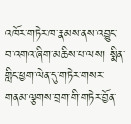འཁོར་གཏེར་ཁ་རྣམས་ནས་འབྱུང་བ་འགའ་ཞིག་མཆིས་པ་ལས། སྨིན་གླིང་ཕྱག་ལེན་དུ་གཏེར་གསར་གནམ་ལྕགས་བྲག་གི་གཏེར་བྱོན་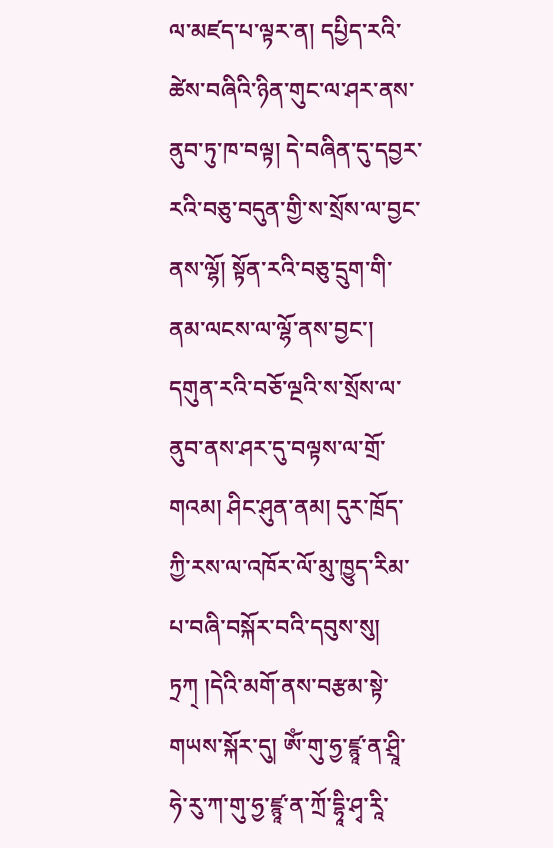ལ་མཛད་པ་ལྟར་ན། དཔྱིད་རའི་ཚེས་བཞིའི་ཉིན་གུང་ལ་ཤར་ནས་ནུབ་ཏུ་ཁ་བལྟ། དེ་བཞིན་དུ་དབྱར་རའི་བཅུ་བདུན་གྱི་ས་སྲོས་ལ་བྱང་ནས་ལྷོ། སྟོན་རའི་བཅུ་དྲུག་གི་ནམ་ལངས་ལ་ལྷོ་ནས་བྱང་། དགུན་རའི་བཅོ་ལྔའི་ས་སྲོས་ལ་ནུབ་ནས་ཤར་དུ་བལྟས་ལ་གྲོ་གའམ། ཤིང་ཤུན་ནམ། དུར་ཁྲོད་ཀྱི་རས་ལ་འཁོར་ལོ་མུ་ཁྱུད་རིམ་པ་བཞི་བསྐོར་བའི་དབུས་སུ། ཏྲཀ྄ །དེའི་མགོ་ནས་བརྩམ་སྟེ་གཡས་སྐོར་དུ། ཨོཾ་གུ་ཧྱ་ཛྙཱ་ན་ཤྲཱི་ཧེ་རུ་ཀ་གུ་ཧྱ་ཛྙཱ་ན་ཀྲོ་དྷཱི་ཤྭ་རཱི་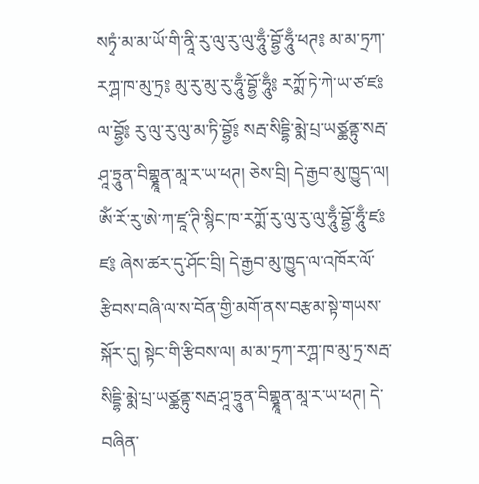སཏྭཾ་མ་མ་ཡོ་གི་ནཱི་རུ་ལུ་རུ་ལུ་ཧཱུྃ་བྷྱོ་ཧཱུྃ་ཕཊ༔ མ་མ་ཏྲཀ་རཀྴ་ཁ་མུ་ཏྲ༔ མུ་རུ་མུ་རུ་ཧཱུྃ་བྷྱོ་ཧཱུྃ༔ རཀྨོ་ཏེ་ཀེ་ཡ་ཙ་ཛཿལ་བྷྱོ༔ རུ་ལུ་རུ་ལུ་མ་ཏི་བྷྱོ༔ སརྦ་སིདྡྷི་མྨེ་པྲ་ཡཙྪནྟུ་སརྦ་ཤཱ་ཏྲཱུན་བིགྷྣཱན་མཱ་ར་ཡ་ཕཊ། ཅེས་བྲི། དེ་རྒྱབ་མུ་ཁྱུད་ལ། ཨོཾ་རོ་རུ་ཨེ་ཀ་ཛཱ་ཊི་སྙིང་ཁ་རཀྨོ་རུ་ལུ་རུ་ལུ་ཧཱུྃ་བྷྱོ་ཧཱུྃ་ཛཿཛ༔ ཞེས་ཚར་དུ་ཤོང་བྲི། དེ་རྒྱབ་མུ་ཁྱུད་ལ་འཁོར་ལོ་རྩིབས་བཞི་ལ་ས་བོན་གྱི་མགོ་ནས་བརྩམ་སྟེ་གཡས་སྐོར་དུ། སྟེང་གི་རྩིབས་ལ། མ་མ་ཏྲཀ་རཀྴ་ཁ་མུ་ཏྲ་སརྦ་སིདྡྷི་མྨེ་པྲ་ཡཙྪནྟུ་སརྦ་ཤཱ་ཏྲཱུན་བིགྷྣཱན་མཱ་ར་ཡ་ཕཊ། དེ་བཞིན་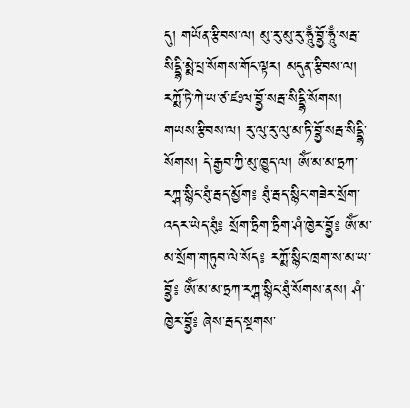དུ། གཡོན་རྩིབས་ལ། མུ་རུ་མུ་རུ་ཧཱུྃ་བྷྱོ་ཧཱུྃ་སརྦ་སིདྡྷི་མྨེ་པྲ་སོགས་གོང་ལྟར། མདུན་རྩིབས་ལ། རཀྨོ་ཏེ་ཀེ་ཡ་ཙ་ཛཿལ་བྷྱོ་སརྦ་སིདྡྷི་སོགས། གཡས་རྩིབས་ལ། རུ་ལུ་རུ་ལུ་མ་ཏི་བྷྱོ་སརྦ་སིདྡྷི་སོགས། དེ་རྒྱབ་ཀྱི་མུ་ཁྱུད་ལ། ཨོཾ་མ་མ་ཏྲཀ་རཀྴ་སྙིང་ཐུཾ་རྦད་མྱོག༔ ཐུཾ་རྦད་སྙིང་གཟེར་སྲོག་འདར་ཡེད་ཐུཾ༔ སྲོག་ཏྲིག་ཏྲིག་ཤཾ་ཁྱེར་བྷྱོ༔ ཨོཾ་མ་མ་སྲོག་གཏུབ་ལེ་སོད༔ རཀྨོ་སྙིང་ཁྲག་ས་མ་ཡ་བྷྱོ༔ ཨོཾ་མ་མ་ཏྲཀ་རཀྴ་སྙིང་ཐུཾ་སོགས་ནས། ཤཾ་ཁྱེར་བྷྱོ༔ ཞེས་རྦད་སྔགས་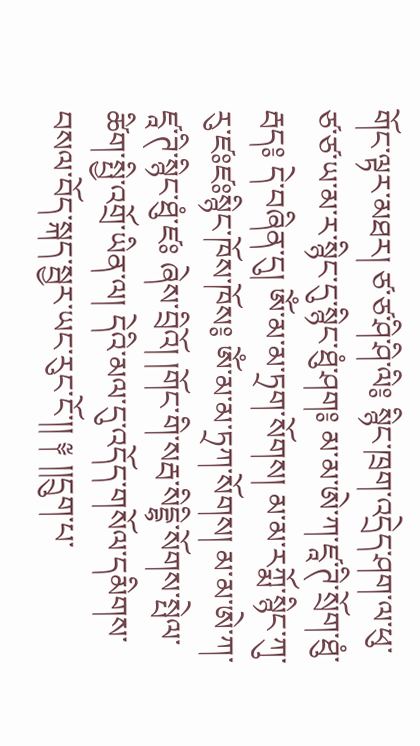གོང་ལྟར་མཐར། ཙ་ཙ་ཤི་ཤི་ལི༔ སྙིང་ཁྲག་འདྲེད་ཤག་ལ་ཕུ་ཙ་ཙ་ཡ་མ་ར་སྙིང་དུ་སྙིང་ཐུཾ་ཤག༔ མ་མ་ཨེ་ཀ་ཛཱ་ཊི་སྲོག་ཐུཾ་རྦད༔ དེ་བཞིན་དུ། ཨོཾ་མ་མ་ཏྲག་སོགས། མ་མ་རཀྨོ་སྙིང་ཀུ་རུ་ཛཿཛཿསྙིང་ཁོས་ཁོས༔ ཨོཾ་མ་མ་ཏྲཀ་སོགས། མ་མ་ཨེ་ཀ་ཛཱ་ཊི་སྙིང་ཐུཾ་ཛཿ ཞེས་བྲིའོ། །གོང་གི་སརྦ་སིདྡྷི་སོགས་སྤེལ་ཚིག་སྤྱི་འགྲོ་ཡིན་ལ། དེའི་མལ་དུ་འདོད་གསོལ་དམིགས་བསལ་བོད་སྐད་སྦྱར་ཡང་རུང་ངོ་།། ༈ །།དྲུག་པ་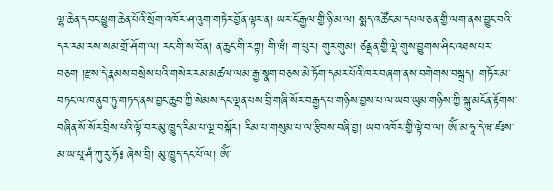ལྷ་ཆེན་དབང་ཕྱུག་ཆེན་པོའི་སྲོག་འཁོར་ཤ་འུག་གཏེར་བྱོན་ལྟར་ན། ཡར་ངོ་རྒྱལ་གྱི་ཉི་མ་ལ། སྨད་འཚོང་མ་དཔལ་ཅན་གྱི་ལག་ནས་བྱུང་བའི་དར་རམ་རས་སམ་གྲོ་ཤོག་ལ། རང་གི་ས་བོན། ན་ཆུང་གི་རཀྟ། གི་ཝཾ། ག་པུར། གུར་གུམ། ཙནྡན་གྱི་ལྡེ་གུས་བྱུགས་ཤིང་འཐས་པར་བཅག །རྫས་དེ་རྣམས་བསྲེས་པའི་གསེར་རམ་མཚལ་ལམ་རྒྱ་སྣག་བཅས་མེ་ཏོག་དམར་པོའི་ཁར་བཞག་ནས་བགེགས་བསྐྲད། གཏོར་མ་བཏང་ལ་ཁ་ནུབ་ཏུ་གཏད་ནས་བྱང་ཆུབ་ཀྱི་སེམས་དང་ལྡན་པས་བྲི་གཞི་སོར་བརྒྱད་པ་གཉིས་བྱས་པ་ལ་ཡབ་ཡུམ་གཉིས་ཀྱི་སྐུ་མངོན་རྟོགས་བཞིན་སོ་སོར་བྲིས་པའི་ལྟོ་བར་མུ་ཁྱུད་རིམ་པ་ལྔ་བསྐོར། རིམ་པ་གསུམ་པ་ལ་རྩིབས་བཞི་བྱ། ཡབ་འཁོར་གྱི་ལྟེ་བ་ལ། ཨོཾ་མ་ཧཱ་དེ་ཝ་ཛཿས་མ་ཡ་པཱ་ཤཾ་ཀུ་རུ་ཧོ༔ ཞེས་བྲི། མུ་ཁྱུད་དང་པོ་ལ། ཨོཾ་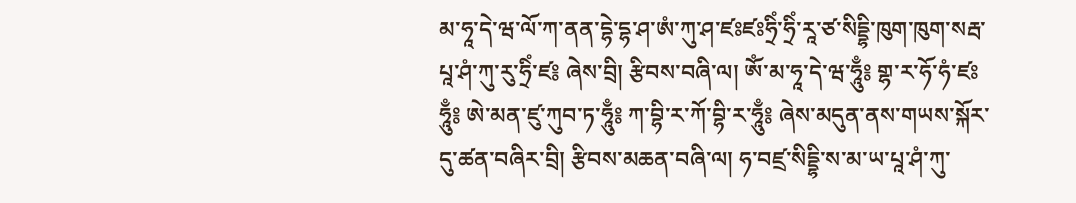མ་ཧཱ་དེ་ཝ་ལོ་ཀ་ནན་དྷེ་དྷ་ཤ་ཨཾ་ཀུ་ཤ་ཛཿཛཿཧྲིཾ་ཧྲིཾ་རཱ་ཙ་སིདྡྷི་ཁུག་ཁུག་སརྦ་པཱ་ཤཾ་ཀུ་རུ་ཧྲིཾ་ཛ༔ ཞེས་བྲི། རྩིབས་བཞི་ལ། ཨོཾ་མ་ཧཱ་དེ་ཝ་ཧཱུྃ༔ གྷ་ར་ཧོ་ཧཾ་ཛཿཧཱུྃ༔ ཨེ་མན་ཛུ་ཀུབ་ཏ་ཧཱུྃ༔ ཀ་བྷི་ར་ཀོ་བྷི་ར་ཧཱུྃ༔ ཞེས་མདུན་ནས་གཡས་སྐོར་དུ་ཚན་བཞིར་བྲི། རྩིབས་མཆན་བཞི་ལ། ཧ་བཛྲ་སིདྡྷི་ས་མ་ཡ་པཱ་ཤཾ་ཀུ་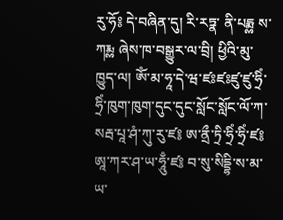རུ་ཧོ༔ དེ་བཞིན་དུ། རི་རཏྣ་ ནི་པདྨྎ ས་ཀརྨྎ ཞེས་ཁ་བསྒྱུར་ལ་བྲི། ཕྱིའི་མུ་ཁྱུད་ལ། ཨོཾ་མ་ཧཱ་དེ་ཝ་ཛཿཛཿཛུ་ཛུ་ཧྲིཾ་ཧྲིཾ་ཁུག་ཁུག་དུང་དུང་སློང་སློང་ལོ་ཀ་སརྦ་པཱ་ཤཾ་ཀུ་རུ་ཛ༔ ཨ་ནྲྀ་ཏྲི་ཧྲིཾ་ཧྲིཾ་ཛ༔ ཨཱ་ཀར་ཤ་ཡ་ཧཱུྃ་ཛ༔ བ་སུ་སིདྡྷི་ས་མ་ཡ་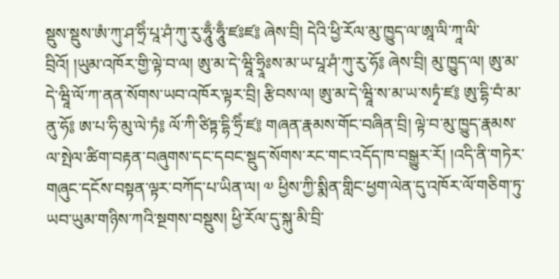སྡུས་སྡུས་ཨཾ་ཀུ་ཤ་ཧྲིཾ་པཱ་ཤཾ་ཀུ་རུ་ཧཱུྃ་ཧཱུྃ་ཛཿཛ༔ ཞེས་བྲི། དེའི་ཕྱི་རོལ་མུ་ཁྱུད་ལ་ཨཱ་ལི་ཀཱ་ལི་བྲིའོ། །ཡུམ་འཁོར་གྱི་ལྟེ་བ་ལ། ཨུ་མ་དེ་ཝཱི་ཧྲཱིཿས་མ་ཡ་པཱ་ཤཾ་ཀུ་རུ་ཧོ༔ ཞེས་བྲི། མུ་ཁྱུད་ལ། ཨུ་མ་དེ་ཝཱི་ལོ་ཀ་ནན་སོགས་ཡབ་འཁོར་ལྟར་བྲི། རྩིབས་ལ། ཨུ་མ་དེ་ཝཱི་ས་མ་ཡ་སཏྭཾ་ཛ༔ ཨུ་དྷི་བཾ་མ་ནུ་ཧོ༔ ཨ་པ་ཧི་མུ་ལེ་ཏཾ༔ ལོ་ཀི་ཙིཏྟ་དྷི་ཧྲིཾ་ཛ༔ གཞན་རྣམས་གོང་བཞིན་བྲི། ལྟེ་བ་མུ་ཁྱུད་རྣམས་ལ་སྤེལ་ཚིག་བརྟན་བཞུགས་དང་དབང་སྡུད་སོགས་རང་གང་འདོད་ཁ་བསྒྱུར་རོ། །འདི་ནི་གཏེར་གཞུང་དངོས་བསྟན་ལྟར་བཀོད་པ་ཡིན་ལ། ༧ ཕྱིས་ཀྱི་སྨིན་གླིང་ཕྱག་ལེན་དུ་འཁོར་ལོ་གཅིག་ཏུ་ཡབ་ཡུམ་གཉིས་ཀའི་སྔགས་བསྡུས། ཕྱི་རོལ་དུ་སྐུ་མི་བྲི་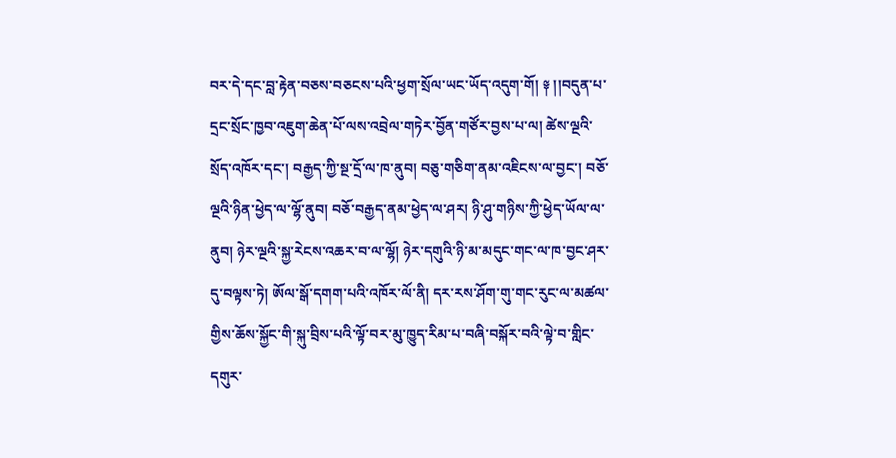བར་དེ་དང་བླ་རྟེན་བཅས་བཅངས་པའི་ཕྱག་སྲོལ་ཡང་ཡོད་འདུག་གོ། ༈ །།བདུན་པ་དྲང་སྲོང་ཁྱབ་འཇུག་ཆེན་པོ་ལས་འབྲེལ་གཏེར་བྱོན་གཙོར་བྱས་པ་ལ། ཚེས་ལྔའི་སྲོད་འཁོར་དང་། བརྒྱད་ཀྱི་སྔ་དྲོ་ལ་ཁ་ནུབ། བཅུ་གཅིག་ནམ་འཇིངས་ལ་བྱང་། བཅོ་ལྔའི་ཉིན་ཕྱེད་ལ་ལྷོ་ནུབ། བཅོ་བརྒྱད་ནམ་ཕྱེད་ལ་ཤར། ཉི་ཤུ་གཉིས་ཀྱི་ཕྱེད་ཡོལ་ལ་ནུབ། ཉེར་ལྔའི་སྐྱ་རེངས་འཆར་བ་ལ་ལྷོ། ཉེར་དགུའི་ཉི་མ་མདུང་གང་ལ་ཁ་བྱང་ཤར་དུ་བལྟས་ཏེ། ཨོལ་སྒོ་དགག་པའི་འཁོར་ལོ་ནི། དར་རས་ཤོག་གུ་གང་རུང་ལ་མཚལ་གྱིས་ཆོས་སྐྱོང་གི་སྐུ་བྲིས་པའི་ལྟོ་བར་མུ་ཁྱུད་རིམ་པ་བཞི་བསྐོར་བའི་ལྟེ་བ་གླིང་དགུར་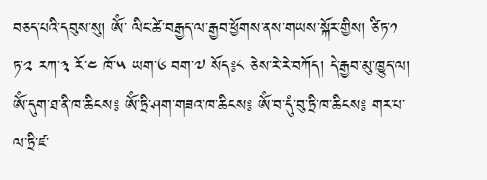བཅད་པའི་དབུས་སུ། ཨོཾ་ ལིང་ཚེ་བརྒྱད་ལ་རྒྱབ་ཕྱོགས་ནས་གཡས་སྐོར་གྱིས། ཙིཏ་༡ ཏ་༢ རཀ་༣ རོ་༤ ཁོ་༥ ཡག་༦ བག་༧ སོད༔༨ ཅེས་རེ་རེ་བཀོད། དེ་རྒྱབ་མུ་ཁྱུད་ལ། ཨོཾ་དུག་ཐ་ནི་ཁ་ཆིངས༔ ཨོཾ་ཏྲི་ཤག་གཟའ་ཁ་ཆིངས༔ ཨོཾ་བ་དུཾ་བུ་ཏྲི་ཁ་ཆིངས༔ གར་པ་ལ་ཏྲི་ཛ་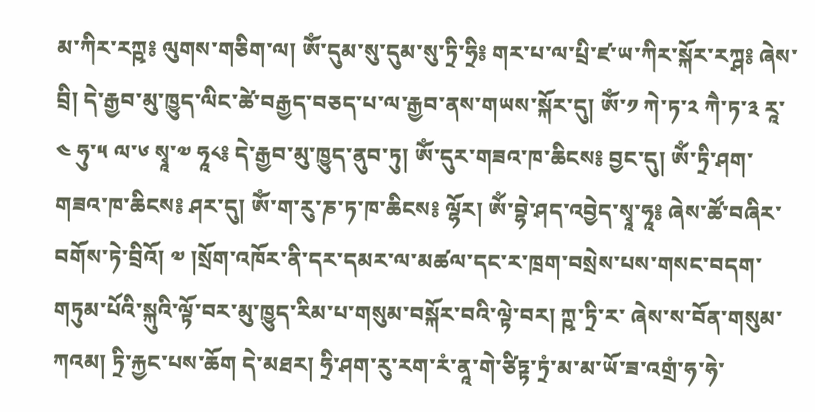མ་ཀིར་རཀྵ༔ ལུགས་གཅིག་ལ། ཨོཾ་དུམ་སུ་དུམ་སུ་ཏྲི་ཧྲི༔ གར་པ་ལ་པྲི་ཛ་ཡ་ཀིར་སྐོར་རཀྴ༔ ཞེས་བྲི། དེ་རྒྱབ་མུ་ཁྱུད་ལིང་ཚེ་བརྒྱད་བཅད་པ་ལ་རྒྱབ་ནས་གཡས་སྐོར་དུ། ཨོཾ་༡ ཀེ་ཏ་༢ ཀཻ་ཏ་༣ རཱ་༤ ཧུ་༥ ལ་༦ སྭཱ་༧ ཧཱ༨༔ དེ་རྒྱབ་མུ་ཁྱུད་ནུབ་ཏུ། ཨོཾ་དུར་གཟའ་ཁ་ཆིངས༔ བྱང་དུ། ཨོཾ་ཏྲི་ཤག་གཟའ་ཁ་ཆིངས༔ ཤར་དུ། ཨོཾ་ག་རུ་ཎ་ཏ་ཁ་ཆིངས༔ ལྷོར། ཨོཾ་བྷེ་ཤད་འབྱེད་སྭཱ་ཧཱ༔ ཞེས་ཚོ་བཞིར་བགོས་ཏེ་བྲིའོ། ༧ །སྲོག་འཁོར་ནི་དར་དམར་ལ་མཚལ་དང་ར་ཁྲག་བསྲེས་པས་གསང་བདག་གཏུམ་པོའི་སྐུའི་ལྟོ་བར་མུ་ཁྱུད་རིམ་པ་གསུམ་བསྐོར་བའི་ལྟེ་བར། ཀྵ་ཏྲི་ར་ ཞེས་ས་བོན་གསུམ་ཀའམ། ཏྲི་རྐྱང་པས་ཆོག དེ་མཐར། ཧྲི་ཤག་རུ་རག་རཾ་ནཱ་གེ་ཙིཏྟ་ཏྲཾ་མ་མ་ཡོ་ཟ་འགྲཾ་ཧ་ཧེ་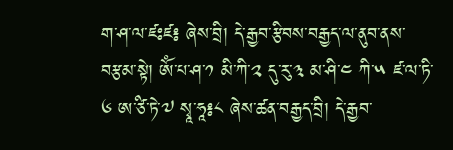ག་ཤ་ལ་ཛཿཛ༔ ཞེས་བྲི། དེ་རྒྱབ་རྩིབས་བརྒྱད་ལ་ནུབ་ནས་བརྩམ་སྟེ། ཨོཾ་པ་ཤ་༡ མི་ཀི་༢ དུ་རུ་༣ མ་ཤི་༤ ཀི་༥ ཛ་ལ་ཏི་༦ ཨ་ཙི་ཏེ་༧ སྭཱ་ཧཱ༔༨ ཞེས་ཚན་བརྒྱད་བྲི། དེ་རྒྱབ་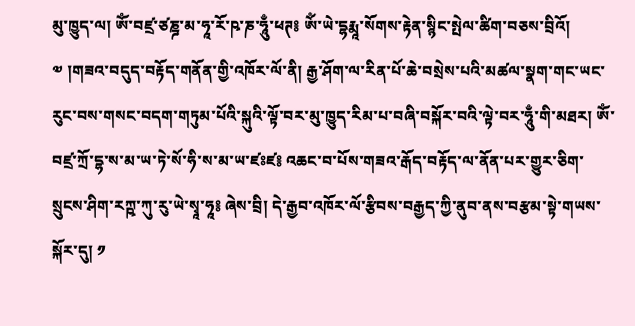མུ་ཁྱུད་ལ། ཨོཾ་བཛྲ་ཙཎྜ་མ་ཧཱ་རོ་ཥ་ཎ་ཧཱུྃ་ཕཊ༔ ཨོཾ་ཡེ་དྷརྨཱ་སོགས་རྟེན་སྙིང་སྤེལ་ཚིག་བཅས་བྲིའོ། ༧ །གཟའ་བདུད་བརྟོད་གནོན་གྱི་འཁོར་ལོ་ནི། རྒྱ་ཤོག་ལ་རིན་པོ་ཆེ་བསྲེས་པའི་མཚལ་སྣག་གང་ཡང་རུང་བས་གསང་བདག་གཏུམ་པོའི་སྐུའི་ལྟོ་བར་མུ་ཁྱུད་རིམ་པ་བཞི་བསྐོར་བའི་ལྟེ་བར་ཧཱུྃ་གི་མཐར། ཨོཾ་བཛྲ་ཀྲོ་དྷ་ས་མ་ཡ་ཏེ་སོ་ཧི་ས་མ་ཡ་ཛཿཛ༔ འཆང་བ་པོས་གཟའ་རྒོད་བརྟོད་ལ་ནོན་པར་གྱུར་ཅིག་སྲུངས་ཤིག་རཀྵ་ཀུ་རུ་ཡེ་སྭཱ་ཧཱ༔ ཞེས་བྲི། དེ་རྒྱབ་འཁོར་ལོ་རྩིབས་བརྒྱད་ཀྱི་ནུབ་ནས་བརྩམ་སྟེ་གཡས་སྐོར་དུ། ༡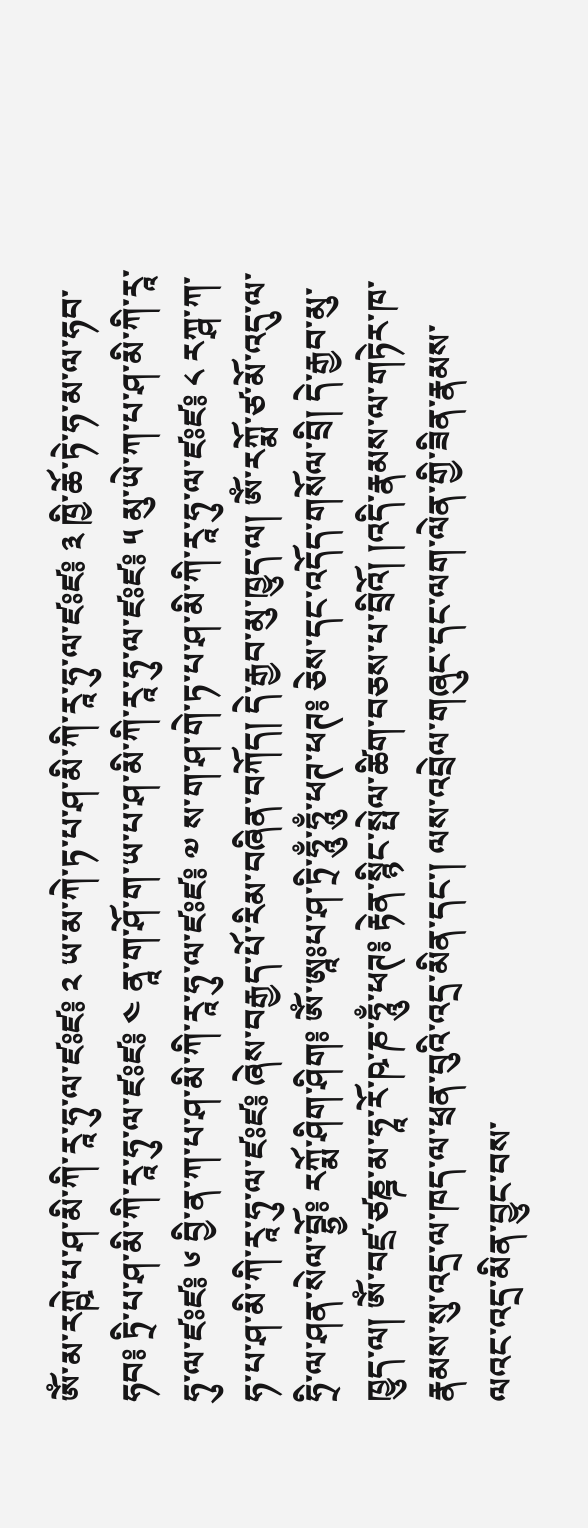ཨོཾ་མ་རཀྵེ་པ་ཤ་མི་ཀི་རཱ་ཧུ་ལ་ཛཿཛ༔ ༢ ཡ་མ་ཀེ་ཏ་པ་ཤ་མི་ཀི་རཱ་ཧུ་ལ་ཛཿཛ༔ ༣ ཁྱི་ཆོ་ཏེ་ཧ་མ་ལ་ཧབ་ཧབ༔ ཏྲི་པ་ཤ་མི་ཀི་རཱ་ཧུ་ལ་ཛཿཛ༔ ༤ ནཱ་ག་ཤོ་ག་ཡ་པ་ཤ་མི་ཀི་རཱ་ཧུ་ལ་ཛཿཛ༔ ༥ མུ་ཡེ་ཀ་པ་ཤ་མི་ཀི་རཱ་ཧུ་ལ་ཛཿཛ༔ ༦ བྱི་ན་ཀ་པ་ཤ་མི་ཀི་རཱ་ཧུ་ལ་ཛཿཛ༔ ༧ ས་ག་ཤ་གེ་ཏ་པ་ཤ་མི་ཀི་རཱ་ཧུ་ལ་ཛཿཛ༔ ༨ རཀྴ་ཀ་ཧ་པ་ཤ་མི་ཀི་རཱ་ཧུ་ལ་ཛཿཛ༔ ཞེས་བརྒྱད་པོ་རིམ་བཞིན་བཀོད། དེ་རྒྱབ་མུ་ཁྱུད་ལ། ཨོཾ་རཀྨོ་ཙ་མོ་འདུ་ལ་ཧྲི་ལ་ཤན་སེལ་བྷྱོ༔ རཀྨོ་ཤིག་ཤིག༔ ཨོཾ་ཨཱཿཔ་ཤ་ཏྲི་ཧཱུྃ་ཧཱུྃ་ཕཊ་ཕཊ༔ ཅེས་དང་འདོད་གསོལ་བྲི། དེ་རྒྱབ་མུ་ཁྱུད་ལ། ཨོཾ་བཛྲ་ཙཎྜ་མ་ཧཱ་རོ་ཥ་ཎ་ཧཱུྃ་ཕཊ༔ རྟེན་སྙིང་སྤེལ་ཚིག་བཅས་པ་བྲིའོ། །འདི་རྣམས་ལ་གཏེར་ཁ་རྣམས་སུ་འདྲ་ལ་ཁད་ལ་ཕྲན་བུའི་འདྲ་མིན་དང་། ལས་འབྲེལ་གཞུང་དང་ལག་ལེན་གྱི་ཟིན་རྣམས་ལའང་འདྲ་མིན་བྱུང་བས་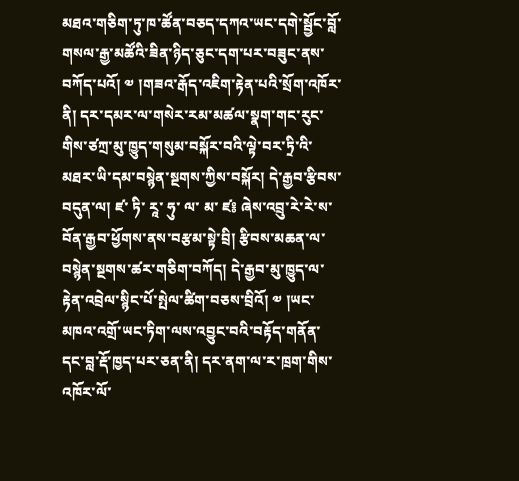མཐའ་གཅིག་ཏུ་ཁ་ཚོན་བཅད་དཀའ་ཡང་དགེ་སྦྱོང་བློ་གསལ་རྒྱ་མཚོའི་ཟིན་ཉིད་ཅུང་དག་པར་བཟུང་ནས་བཀོད་པའོ། ༧ །གཟའ་རྒོད་འཇིག་རྟེན་པའི་སྲོག་འཁོར་ནི། དར་དམར་ལ་གསེར་རམ་མཚལ་སྣག་གང་རུང་གིས་ཙཀྲ་མུ་ཁྱུད་གསུམ་བསྐོར་བའི་ལྟེ་བར་ཏྲི་འི་མཐར་ཡི་དམ་བསྙེན་སྔགས་ཀྱིས་བསྐོར། དེ་རྒྱབ་རྩིབས་བདུན་ལ། ཛ་ ཏི་ རཱ་ ཧུ་ ལ་ མ་ ཛ༔ ཞེས་འབྲུ་རེ་རེ་ས་བོན་རྒྱབ་ཕྱོགས་ནས་བརྩམ་སྟེ་བྲི། རྩིབས་མཆན་ལ་བསྙེན་སྔགས་ཚར་གཅིག་བཀོད། དེ་རྒྱབ་མུ་ཁྱུད་ལ་རྟེན་འབྲེལ་སྙིང་པོ་སྤེལ་ཚིག་བཅས་བྲིའོ། ༧ །ཡང་མཁའ་འགྲོ་ཡང་ཏིག་ལས་འབྱུང་བའི་བརྟོད་གནོན་དང་བླ་རྡོ་ཁྱད་པར་ཅན་ནི། དར་ནག་ལ་ར་ཁྲག་གིས་འཁོར་ལོ་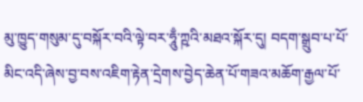མུ་ཁྱུད་གསུམ་དུ་བསྐོར་བའི་ལྟེ་བར་ཧཱུྃ་ཀྵའི་མཐའ་སྐོར་དུ། བདག་སྒྲུབ་པ་པོ་མིང་འདི་ཞེས་བྱ་བས་འཇིག་རྟེན་དྲེགས་བྱེད་ཆེན་པོ་གཟའ་མཆོག་རྒྱལ་པོ་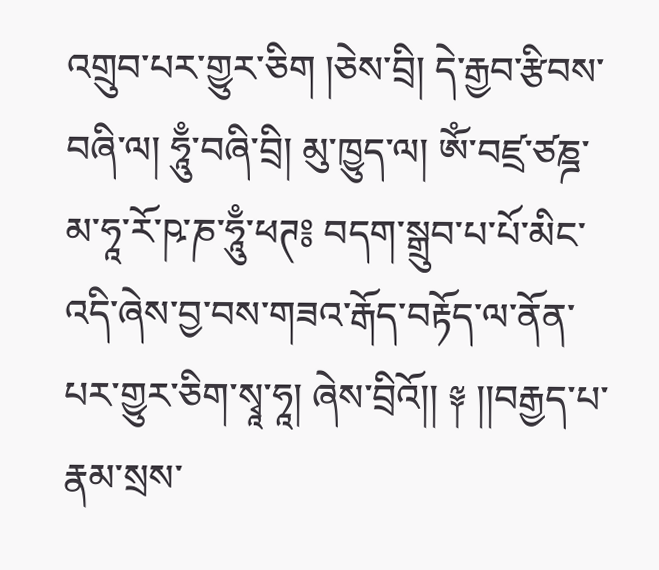འགྲུབ་པར་གྱུར་ཅིག །ཅེས་བྲི། དེ་རྒྱབ་རྩིབས་བཞི་ལ། ཧཱུྃ་བཞི་བྲི། མུ་ཁྱུད་ལ། ཨོཾ་བཛྲ་ཙཎྜ་མ་ཧཱ་རོ་ཥ་ཎ་ཧཱུྃ་ཕཊ༔ བདག་སྒྲུབ་པ་པོ་མིང་འདི་ཞེས་བྱ་བས་གཟའ་རྒོད་བརྟོད་ལ་ནོན་པར་གྱུར་ཅིག་སྭཱ་ཧཱ། ཞེས་བྲིའོ།། ༈ །།བརྒྱད་པ་རྣམ་སྲས་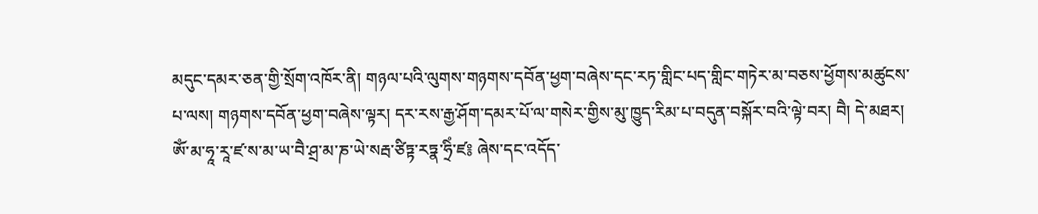མདུང་དམར་ཅན་གྱི་སྲོག་འཁོར་ནི། གཉལ་པའི་ལུགས་གཉགས་དབོན་ཕྱག་བཞེས་དང་རཏ་གླིང་པད་གླིང་གཏེར་མ་བཅས་ཕྱོགས་མཚུངས་པ་ལས། གཉགས་དབོན་ཕྱག་བཞེས་ལྟར། དར་རས་རྒྱ་ཤོག་དམར་པོ་ལ་གསེར་གྱིས་མུ་ཁྱུད་རིམ་པ་བདུན་བསྐོར་བའི་ལྟེ་བར། བཻ། དེ་མཐར། ཨོཾ་མ་ཧཱ་རཱ་ཛ་ས་མ་ཡ་བཻ་ཤྲ་མ་ཎ་ཡེ་སརྦ་ཙིཏྟ་རཏྣ་ཧྲིཾ་ཛ༔ ཞེས་དང་འདོད་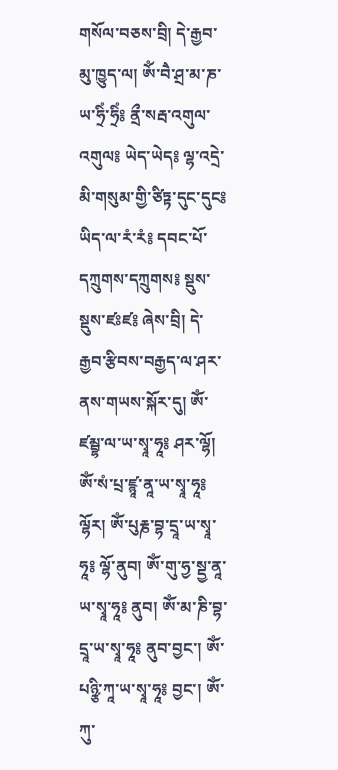གསོལ་བཅས་བྲི། དེ་རྒྱབ་མུ་ཁྱུད་ལ། ཨོཾ་བཻ་ཤྲ་མ་ཎ་ཡ་ཧྲིཾ་ཧྲིཾ༔ ནྲྀ་སརྦ་འགུལ་འགུལ༔ ཡེད་ཡེད༔ ལྷ་འདྲེ་མི་གསུམ་གྱི་ཙིཏྟ་དུང་དུང༔ ཡིད་ལ་རཾ་རཾ༔ དབང་པོ་དཀྲུགས་དཀྲུགས༔ སྡུས་སྡུས་ཛཿཛ༔ ཞེས་བྲི། དེ་རྒྱབ་རྩིབས་བརྒྱད་ལ་ཤར་ནས་གཡས་སྐོར་དུ། ཨོཾ་ཛམྦྷ་ལ་ཡ་སྭཱ་ཧཱ༔ ཤར་ལྷོ། ཨོཾ་སཾ་པྲ་ཛྙཱ་ནཱ་ཡ་སྭཱ་ཧཱ༔ ལྷོར། ཨོཾ་པུརྞ་བྷ་དྲཱ་ཡ་སྭཱ་ཧཱ༔ ལྷོ་ནུབ། ཨོཾ་གུ་ཧྱ་སྡྱ་ནཱ་ཡ་སྭཱ་ཧཱ༔ ནུབ། ཨོཾ་མ་ཎི་བྷ་དྲཱ་ཡ་སྭཱ་ཧཱ༔ ནུབ་བྱང་། ཨོཾ་པཉྩི་ཀཱ་ཡ་སྭཱ་ཧཱ༔ བྱང་། ཨོཾ་ཀུ་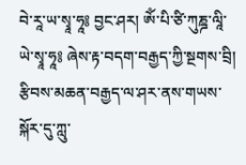བེ་རཱ་ཡ་སྭཱ་ཧཱ༔ བྱང་ཤར། ཨོཾ་པི་ཙི་ཀུཎྜ་ལཱི་ཡེ་སྭཱ་ཧཱ༔ ཞེས་རྟ་བདག་བརྒྱད་ཀྱི་སྔགས་བྲི། རྩིབས་མཆན་བརྒྱད་ལ་ཤར་ནས་གཡས་སྐོར་དུ་ཀླུ་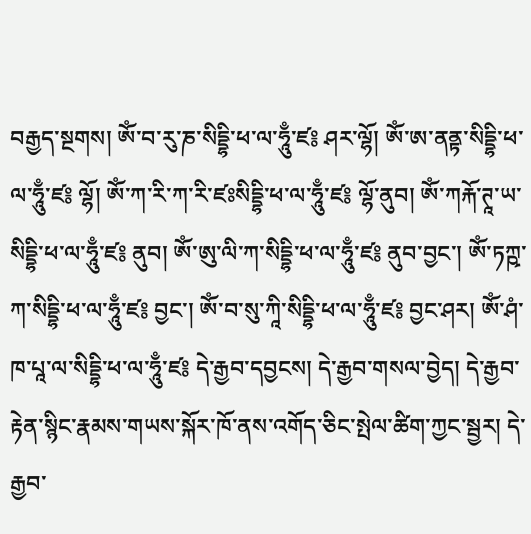བརྒྱད་སྔགས། ཨོཾ་བ་རུ་ཎ་སིདྡྷི་ཕ་ལ་ཧཱུྃ་ཛ༔ ཤར་ལྷོ། ཨོཾ་ཨ་ནནྟ་སིདྡྷི་ཕ་ལ་ཧཱུྃ་ཛ༔ ལྷོ། ཨོཾ་ཀ་རི་ཀ་རི་ཛཿསིདྡྷི་ཕ་ལ་ཧཱུྃ་ཛ༔ ལྷོ་ནུབ། ཨོཾ་ཀརྐོ་ཊཱ་ཡ་སིདྡྷི་ཕ་ལ་ཧཱུྃ་ཛ༔ ནུབ། ཨོཾ་ཨུ་ལི་ཀ་སིདྡྷི་ཕ་ལ་ཧཱུྃ་ཛ༔ ནུབ་བྱང་། ཨོཾ་ཏཀྵ་ཀ་སིདྡྷི་ཕ་ལ་ཧཱུྃ་ཛ༔ བྱང་། ཨོཾ་བ་སུ་ཀཱི་སིདྡྷི་ཕ་ལ་ཧཱུྃ་ཛ༔ བྱང་ཤར། ཨོཾ་ཤཾ་ཁ་པཱ་ལ་སིདྡྷི་ཕ་ལ་ཧཱུྃ་ཛ༔ དེ་རྒྱབ་དབྱངས། དེ་རྒྱབ་གསལ་བྱེད། དེ་རྒྱབ་རྟེན་སྙིང་རྣམས་གཡས་སྐོར་ཁོ་ནས་འགོད་ཅིང་སྤེལ་ཚིག་ཀྱང་སྦྱར། དེ་རྒྱབ་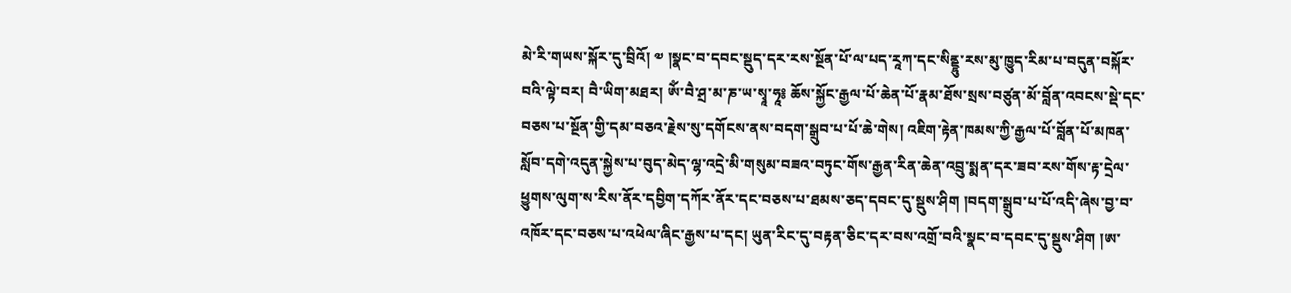མེ་རི་གཡས་སྐོར་དུ་བྲིའོ། ༧ །སྣང་བ་དབང་སྡུད་དར་རས་སྔོན་པོ་ལ་པད་རཱཀ་དང་སིནྡྷུ་རས་མུ་ཁྱུད་རིམ་པ་བདུན་བསྐོར་བའི་ལྟེ་བར། བཻ་ཡིག་མཐར། ཨོཾ་བཻ་ཤྲ་མ་ཎ་ཡ་སྭཱ་ཧཱ༔ ཆོས་སྐྱོང་རྒྱལ་པོ་ཆེན་པོ་རྣམ་ཐོས་སྲས་བཙུན་མོ་བློན་འབངས་སྡེ་དང་བཅས་པ་སྔོན་གྱི་དམ་བཅའ་རྗེས་སུ་དགོངས་ནས་བདག་སྒྲུབ་པ་པོ་ཆེ་གེས། འཇིག་རྟེན་ཁམས་ཀྱི་རྒྱལ་པོ་བློན་པོ་མཁན་སློབ་དགེ་འདུན་སྐྱེས་པ་བུད་མེད་ལྷ་འདྲེ་མི་གསུམ་བཟའ་བཏུང་གོས་རྒྱན་རིན་ཆེན་འབྲུ་སྨན་དར་ཟབ་རས་གོས་རྟ་དྲེལ་ཕྱུགས་ལུག་ས་རིས་ནོར་དབྱིག་དཀོར་ནོར་དང་བཅས་པ་ཐམས་ཅད་དབང་དུ་སྡུས་ཤིག །བདག་སྒྲུབ་པ་པོ་འདི་ཞེས་བྱ་བ་འཁོར་དང་བཅས་པ་འཕེལ་ཞིང་རྒྱས་པ་དང། ཡུན་རིང་དུ་བརྟན་ཅིང་དར་བས་འགྲོ་བའི་སྣང་བ་དབང་དུ་སྡུས་ཤིག །ཨ་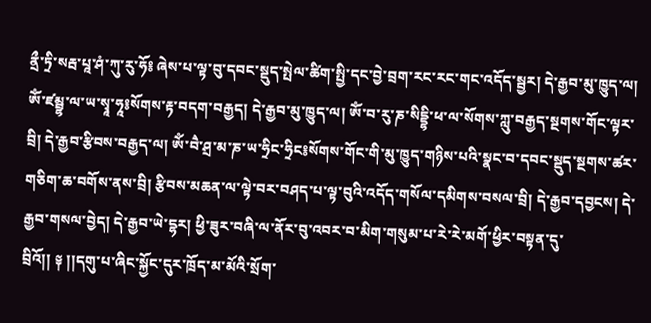ནྲྀ་ཏྲི་སརྦ་པཱ་ཤཾ་ཀུ་རུ་ཧོ༔ ཞེས་པ་ལྟ་བུ་དབང་སྡུད་སྤེལ་ཚིག་སྤྱི་དང་བྱེ་བྲག་རང་རང་གང་འདོད་སྦྱར། དེ་རྒྱབ་མུ་ཁྱུད་ལ། ཨོཾ་ཛམྦྷ་ལ་ཡ་སྭཱ་ཧཱ༔སོགས་རྟ་བདག་བརྒྱད། དེ་རྒྱབ་མུ་ཁྱུད་ལ། ཨོཾ་བ་རུ་ཎ་སིདྡྷི་ཕ་ལ་སོགས་ཀླུ་བརྒྱད་སྔགས་གོང་ལྟར་བྲི། དེ་རྒྱབ་རྩིབས་བརྒྱད་ལ། ཨོཾ་བཻ་ཤྲ་མ་ཎ་ཡ་ཧྲིང་ཧྲིང༔སོགས་གོང་གི་མུ་ཁྱུད་གཉིས་པའི་སྣང་བ་དབང་སྡུད་སྔགས་ཚར་གཅིག་ཆ་བགོས་ནས་བྲི། རྩིབས་མཆན་ལ་ལྟེ་བར་བཤད་པ་ལྟ་བུའི་འདོད་གསོལ་དམིགས་བསལ་བྲི། དེ་རྒྱབ་དབྱངས། དེ་རྒྱབ་གསལ་བྱེད། དེ་རྒྱབ་ཡེ་དྷར། ཕྱི་ཟུར་བཞི་ལ་ནོར་བུ་འབར་བ་མིག་གསུམ་པ་རེ་རེ་མགོ་ཕྱིར་བསྟན་དུ་བྲིའོ།། ༈ །།དགུ་པ་ཞིང་སྐྱོང་དུར་ཁྲོད་མ་མོའི་སྲོག་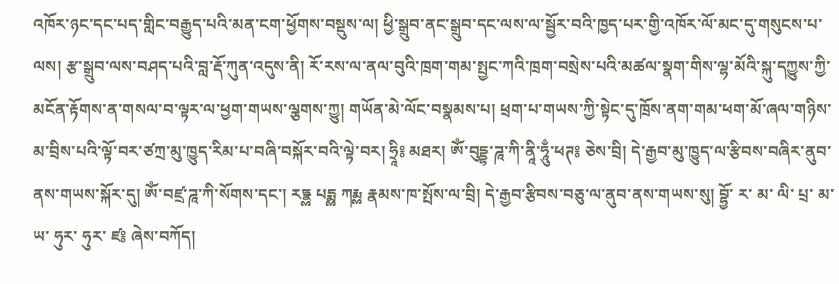འཁོར་ཉང་དང་པད་གླིང་བརྒྱུད་པའི་མན་ངག་ཕྱོགས་བསྡུས་ལ། ཕྱི་སྒྲུབ་ནང་སྒྲུབ་དང་ལས་ལ་སྦྱོར་བའི་ཁྱད་པར་གྱི་འཁོར་ལོ་མང་དུ་གསུངས་པ་ལས། རྩ་སྒྲུབ་ལས་བཤད་པའི་བླ་རྡོ་ཀུན་འདུས་ནི། རོ་རས་ལ་ནལ་བུའི་ཁྲག་གམ་སྤྱང་ཀའི་ཁྲག་བསྲེས་པའི་མཚལ་སྣག་གིས་ལྷ་མོའི་སྐུ་དཀྱུས་ཀྱི་མངོན་རྟོགས་ན་གསལ་བ་ལྟར་ལ་ཕྱག་གཡས་ལྕགས་ཀྱུ། གཡོན་མེ་ལོང་བསྣམས་པ། ཕྲག་པ་གཡས་ཀྱི་སྟེང་དུ་ཁྲོས་ནག་གམ་ཕག་མོ་ཞལ་གཉིས་མ་བྲིས་པའི་ལྟོ་བར་ཙཀྲ་མུ་ཁྱུད་རིམ་པ་བཞི་བསྐོར་བའི་ལྟེ་བར། ཧྲཱི༔ མཐར། ཨོཾ་བུདྡྷ་ཌཱ་ཀི་ནཱི་ཧཱུྃ་ཕཊ༔ ཅེས་བྲི། དེ་རྒྱབ་མུ་ཁྱུད་ལ་རྩིབས་བཞིར་ནུབ་ནས་གཡས་སྐོར་དུ། ཨོཾ་བཛྲ་ཌཱ་ཀི་སོགས་དང་། རཏྣྎ པདྨྎ ཀརྨྎ རྣམས་ཁ་སྤོས་ལ་བྲི། དེ་རྒྱབ་རྩིབས་བཅུ་ལ་ནུབ་ནས་གཡས་སུ། བྷྱོ་ ར་ མ་ ལི་ པྲ་ མ་ ཡ་ ཧུར་ ཧུར་ ཛ༔ ཞེས་བཀོད།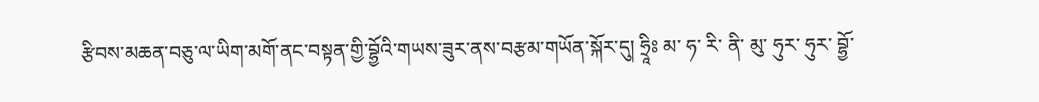རྩིབས་མཆན་བཅུ་ལ་ཡིག་མགོ་ནང་བསྟན་གྱི་བྷྱོའི་གཡས་ཟུར་ནས་བརྩམ་གཡོན་སྐོར་དུ། ཧྲཱིཿ མ་ ཧ་ རི་ ནི་ མུ་ ཧུར་ ཧུར་ བྷྱོ་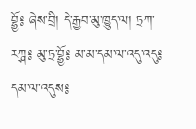བྷྱོ༔ ཞེས་བྲི། དེ་རྒྱབ་མུ་ཁྱུད་ལ། ཏྲཀ་རཀྴ༔ མུ་ཏྲ་བྷྱོ༔ མ་མ་དམ་ལ་འདུ་འདུ༔ དམ་ལ་འདུས༔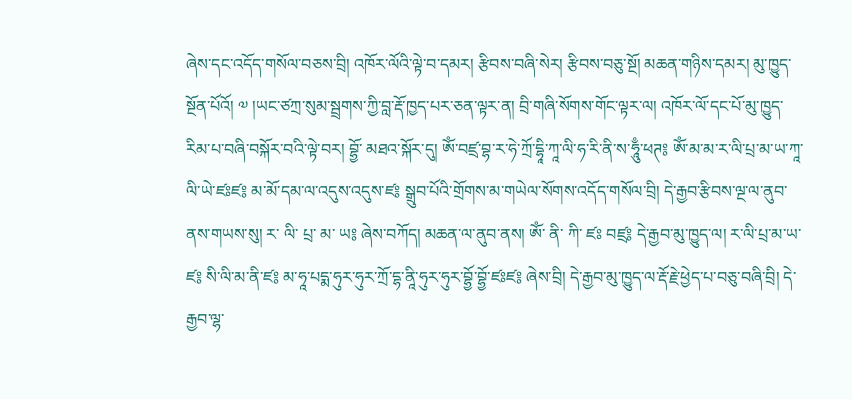ཞེས་དང་འདོད་གསོལ་བཅས་བྲི། འཁོར་ལོའི་ལྟེ་བ་དམར། རྩིབས་བཞི་སེར། རྩིབས་བཅུ་སྔོ། མཆན་གཉིས་དམར། མུ་ཁྱུད་སྔོན་པོའོ། ༧ །ཡང་ཙཀྲ་སུམ་སྦྲགས་ཀྱི་བླ་རྡོ་ཁྱད་པར་ཅན་ལྟར་ན། བྲི་གཞི་སོགས་གོང་ལྟར་ལ། འཁོར་ལོ་དང་པོ་མུ་ཁྱུད་རིམ་པ་བཞི་བསྐོར་བའི་ལྟེ་བར། བྷྱོ་ མཐའ་སྐོར་དུ། ཨོཾ་བཛྲ་བྷ་ར་ཧེ་ཀྲོ་དྷཱི་ཀཱ་ལི་ཧ་རི་ནི་ས་ཧཱུྃ་ཕཊ༔ ཨོཾ་མ་མ་ར་ལི་པྲ་མ་ཡ་ཀཱ་ལི་ཡེ་ཛཿཛ༔ མ་མོ་དམ་ལ་འདུས་འདུས་ཛ༔ སྒྲུབ་པོའི་གྲོགས་མ་གཡེལ་སོགས་འདོད་གསོལ་བྲི། དེ་རྒྱབ་རྩིབས་ལྔ་ལ་ནུབ་ནས་གཡས་སུ། ར་ ལི་ པྲ་ མ་ ཡ༔ ཞེས་བཀོད། མཆན་ལ་ནུབ་ནས། ཨོཾ་ ནི་ ཀི་ ཛཿ བཛྲ༔ དེ་རྒྱབ་མུ་ཁྱུད་ལ། ར་ལི་པྲ་མ་ཡ་ཛ༔ སི་ལི་མ་ནི་ཛ༔ མ་ཧཱ་པདྨ་ཧུར་ཧུར་ཀྲོ་དྷ་ནཱི་ཧུར་ཧུར་བྷྱོ་བྷྱོ་ཛཿཛ༔ ཞེས་བྲི། དེ་རྒྱབ་མུ་ཁྱུད་ལ་རྡོ་རྗེ་ཕྱེད་པ་བཅུ་བཞི་བྲི། དེ་རྒྱབ་ལྷ་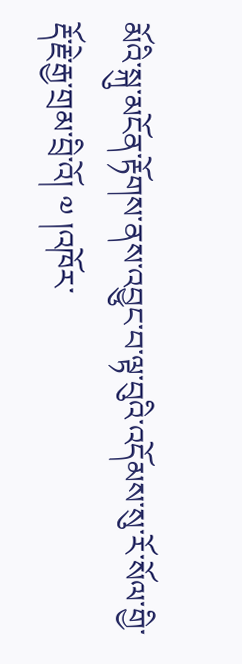མོའི་སྐུ་མངོན་རྟོགས་ནས་འབྱུང་བ་ལྟ་བུའི་འདོམས་སུ་རོ་སོལ་གྱི་རྡོ་རྗེ་རྒྱ་གྲམ་བྲི་འོ། ༧ །འཁོར་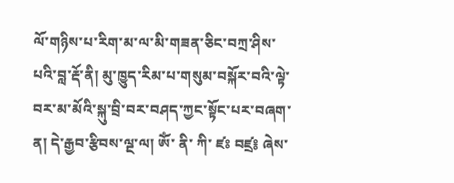ལོ་གཉིས་པ་རིག་མ་ལ་མི་གཟན་ཅིང་བཀྲ་ཤིས་པའི་བླ་རྡོ་ནི། མུ་ཁྱུད་རིམ་པ་གསུམ་བསྐོར་བའི་ལྟེ་བར་མ་མོའི་སྐུ་བྲི་བར་བཤད་ཀྱང་སྟོང་པར་བཞག་ན། དེ་རྒྱབ་རྩིབས་ལྔ་ལ། ཨོཾ་ ནི་ ཀི་ ཛཿ བཛྲ༔ ཞེས་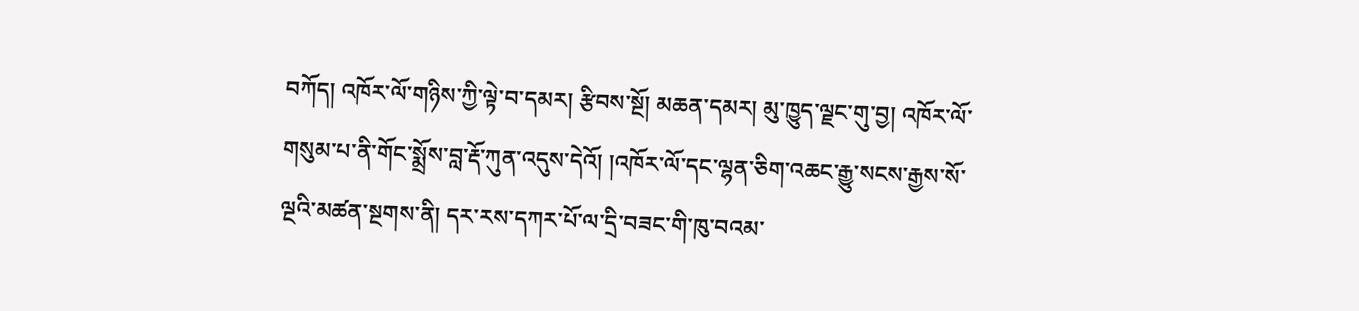བཀོད། འཁོར་ལོ་གཉིས་ཀྱི་ལྟེ་བ་དམར། རྩིབས་སྔོ། མཆན་དམར། མུ་ཁྱུད་ལྗང་གུ་བྱ། འཁོར་ལོ་གསུམ་པ་ནི་གོང་སྨྲོས་བླ་རྡོ་ཀུན་འདུས་དེའོ། །འཁོར་ལོ་དང་ལྷན་ཅིག་འཆང་རྒྱུ་སངས་རྒྱས་སོ་ལྔའི་མཚན་སྔགས་ནི། དར་རས་དཀར་པོ་ལ་དྲི་བཟང་གི་ཁུ་བའམ་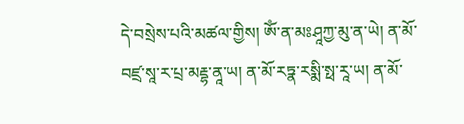དེ་བསྲེས་པའི་མཚལ་གྱིས། ཨོཾ་ན་མཿཤཱཀྱ་མུ་ན་ཡེ། ན་མོ་བཛྲ་སཱ་ར་པྲ་མརྡྷ་ནཱ་ཡ། ན་མོ་རཏྣ་རསྨི་སྥ་རཱ་ཡ། ན་མོ་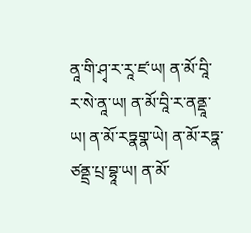ནཱ་གི་ཤྭ་ར་རཱ་ཛ་ཡ། ན་མོ་བཱི་ར་སེ་ནཱ་ཡ། ན་མོ་བཱི་ར་ནནྡཱ་ཡ། ན་མོ་རཏྣགྣ་ཡེ། ན་མོ་རཏྣ་ཙནྡྲ་པྲ་བྷཱ་ཡ། ན་མོ་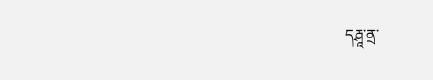དརྴཱ་ནྲ་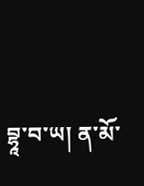བྷཱ་བ་ཡ། ན་མོ་